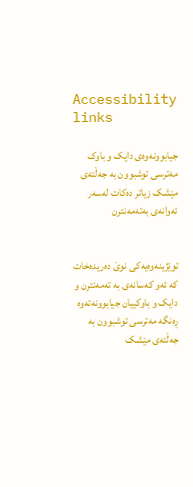Accessibility links

جیابوونەوەی دایک و باوک مەترسی توشبوون بە جەڵتەی مێشک زیاتر دەکات لەسەر ئەوانەی بەتەمەنترن


توێژینەوەیەکی نوێ دەریدەخات کە ئەو کەسانەی بە تەمەنترن و دایک و باوکییان جیابوونەتەوە ڕەنگە مەترسی توشبوون بە جەڵتەی مێشک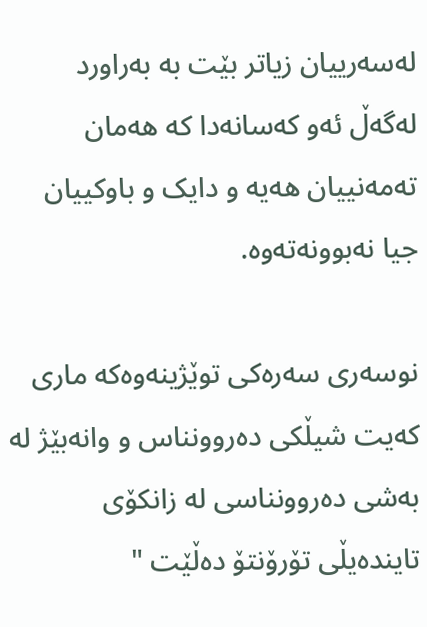لەسەرییان زیاتر بێت بە بەراورد لەگەڵ ئەو کەسانەدا کە هەمان تەمەنییان هەیە و دایک و باوکییان جیا نەبوونەتەوە.

نوسەری سەرەکی توێژینەوەکە ماری کەیت شیڵکی دەروونناس و وانەبێژ لە بەشی دەروونناسی لە زانکۆی تایندەیڵی تۆرۆنتۆ دەڵێت "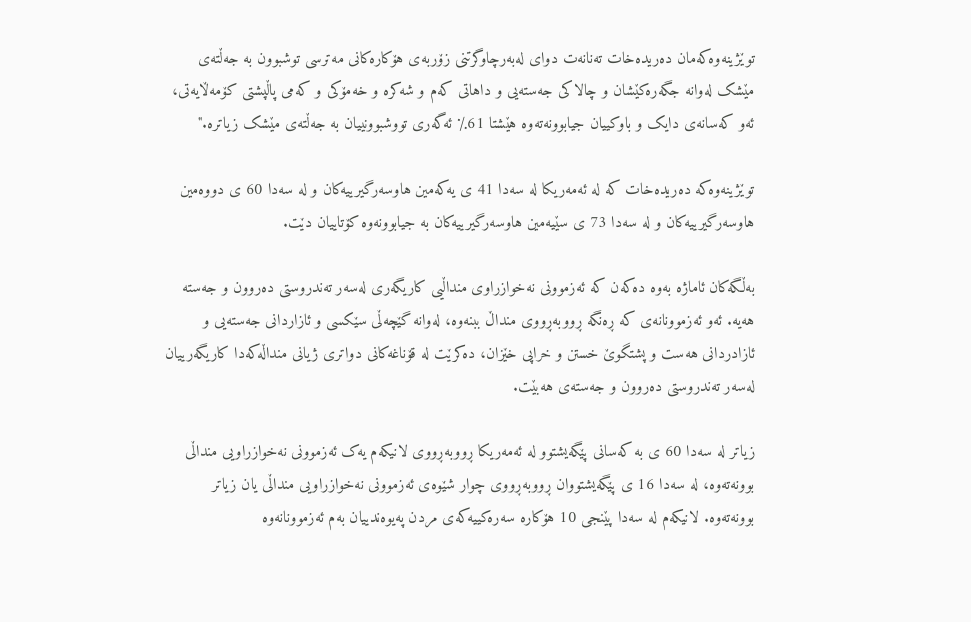توێژینەوەکەمان دەریدەخات تەنانەت دوای لەبەرچاوگرتنی زۆربەی هۆکارەکانی مەترسی توشبوون بە جەڵتەی مێشک لەوانە جگەرەکێشان و چالاکی جەستەیی و داهاتی کەم و شەکرە و خەمۆکی و کەمی پاڵپشتی کۆمەڵایەتی، ئەو کەسانەی دایک و باوکییان جیابوونەتەوە هێشتا 61٪ ئەگەری تووشبوونییان بە جەڵتەی مێشک زیاترە."

توێژینەوەکە دەریدەخات کە لە ئەمەریکا لە سەدا 41 ی یەکەمین هاوسەرگیرییەکان و لە سەدا 60 ی دووەمین هاوسەرگیرییەکان و لە سەدا 73 ی سێیەمین هاوسەرگیرییەکان بە جیابوونەوە کۆتاییان دێت.

بەڵگەکان ئاماژە بەوە دەکەن کە ئەزموونی نەخوازراوی منداڵیی کاریگەری لەسەر تەندروستی دەروون و جەستە هەیە. ئەو ئەزموونانەی کە ڕەنگە ڕووبەڕووی منداڵ ببنەوە، لەوانە گێچەڵی سێکسی و ئازاردانی جەستەیی و ئازادردانی هەست و پشتگوێ خستن و خراپی خێزان، دەکرێت لە قۆناغەکانی دواتری ژیانی منداڵەکەدا کاریگەرییان لەسەر تەندروستی دەروون و جەستەی هەبێت.

زیاتر لە سەدا 60 ی بە کەسانی پێگەیشتوو لە ئەمەریکا ڕووبەڕووی لانیکەم یەک ئەزموونی نەخوازراویی منداڵی بوونەتەوە، لە سەدا 16 ی پێگەیشتووان ڕووبەڕووی چوار شێوەی ئەزموونی نەخوازراویی منداڵی یان زیاتر بوونەتەوە. لانیکەم لە سەدا پێنجی 10 هۆکارە سەرەکییەکەی مردن پەیوەندییان بەم ئەزموونانەوە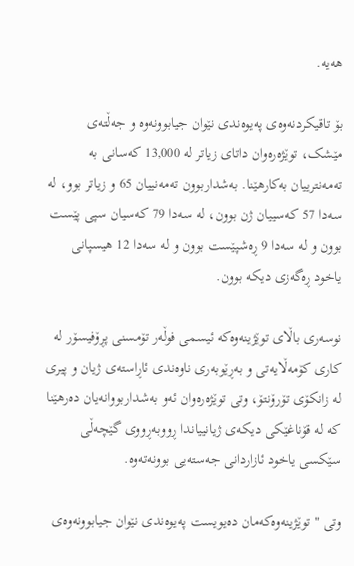هەیە.

بۆ تاقیکردنەوەی پەیوەندی نێوان جیابوونەوە و جەڵتەی مێشک، توێژەرەوان داتای زیاتر لە 13,000 کەسانی بە تەمەنترییان بەکارهێنا. بەشداربوون تەمەنییان 65 و زیاتر بوو، لە سەدا 57 کەسییان ژن بوون، لە سەدا 79 کەسیان سپی پێست بوون و لە سەدا 9 ڕەشپێست بوون و لە سەدا 12 هیسپانی یاخود ڕەگەزی دیکە بوون.

نوسەری باڵای توێژینەوەکە ئیسمی فوڵەر تۆمسنی پڕۆفیسۆر لە کاری کۆمەڵایەتی و بەڕێوبەری ناوەندی ئاڕاستەی ژیان و پیری لە زانکۆی تۆرۆنتۆ، وتی توێژەرەوان ئەو بەشداربووانەیان دەرهێنا کە لە قۆناغێکی دیکەی ژیانییاندا ڕووبەڕووی گێچەڵی سێکسی یاخود ئازاردانی جەستەیی بوونەتەوە.

وتی " توێژینەوەکەمان دەیویست پەیوەندی نێوان جیابوونەوەی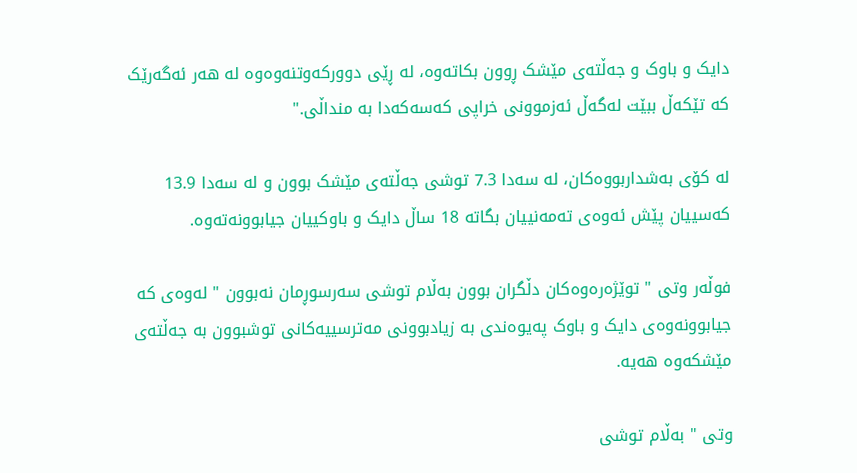دایک و باوک و جەڵتەی مێشک ڕوون بکاتەوە، لە ڕێی دوورکەوتنەوەوە لە هەر ئەگەرێک کە تێکەڵ ببێت لەگەڵ ئەزموونی خراپی کەسەکەدا بە منداڵی."

لە کۆی بەشداربووەکان، لە سەدا 7.3 توشی جەڵتەی مێشک بوون و لە سەدا 13.9 کەسییان پێش ئەوەی تەمەنییان بگاتە 18 ساڵ دایک و باوکییان جیابوونەتەوە.

فوڵەر وتی " توێژەرەوەکان دڵگران بوون بەڵام توشی سەرسوڕمان نەبوون " لەوەی کە جیابوونەوەی دایک و باوک پەیوەندی بە زیادبوونی مەترسییەکانی توشبوون بە جەڵتەی مێشکەوە هەیە.

وتی " بەڵام توشی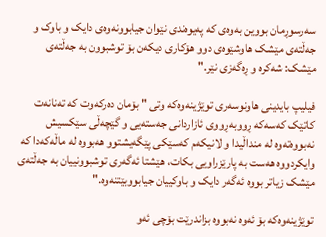سەرسوڕمان بووین بەوەی کە پەیوەندی نێوان جیابوونەوەی دایک و باوک و جەڵتەی مێشک هاوشێوەی دوو هۆکاری دیکەن بۆ توشبوون بە جەڵتەی مێشک: شەکرە و ڕەگەزی نێر."

فیلیپ بایدینی هاونوسەری توێژینەوەکە وتی " بۆمان دەرکەوت کە تەنانەت کاتێک کەسەکە ڕووبەڕووی ئازاردانی جەستەیی و گێچەڵی سێکسیش نەبووەتەوە لە منداڵیدا و لانیکەم کەسێکی پێگەیشتوو هەبووە لە ماڵەکەدا کە وایکردووە هەست بە پارێزراویی بکات، هێشتا ئەگەری توشبوونییان بە جەڵتەی مێشک زیاتر بووە ئەگەر دایک و باوکییان جیابووبێتنەوە."

توێژینەوەکە بۆ ئەوە نەبووە بزاندرێت بۆچی ئەو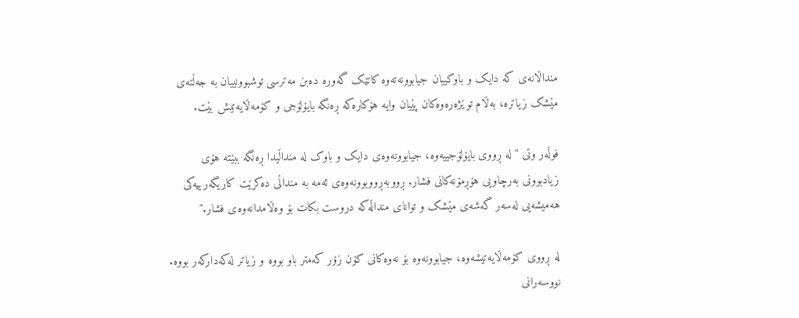منداڵانەی کە دایک و باوکییان جیابوونەتەوە کاتێک گەورە دەبن مەترسی توشبوونییان بە جەڵتەی مێشک زیاترە، بەڵام توێژەرەوەکان پێیان وایە هۆکارەکە ڕەنگە بایۆلۆجی و کۆمەڵایەتیش بێت.

فوڵەر وتی " لە ڕووی بایۆلۆجییەوە، جیابوونەوەی دایک و باوک لە منداڵیدا ڕەنگە ببێتە هۆی زیادبوونی بەرچاویی هۆڕمۆنەکانی فشار. ڕووبەڕووبوونەوەی ئەمە بە منداڵی دەکرێت کاریگەرییەکی هەمیشەیی لەسەر گەشەی مێشک و توانای منداڵەکە دروست بکات بۆ وەڵامدانەوەی فشار."

لە ڕووی کۆمەڵایەتیشەوە، جیابوونەوە بۆ نەوەکانی کۆن زۆر کەمتر باو بووە و زیاتر لەکەدارکەر بووە. نووسەرانی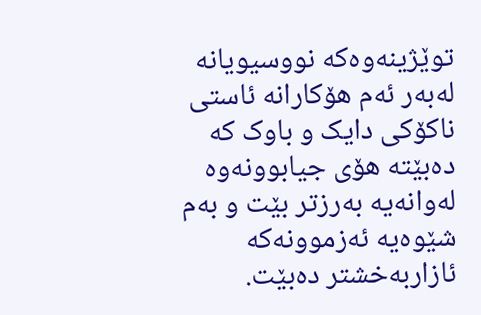توێژینەوەکە نووسیویانە لەبەر ئەم هۆکارانە ئاستی ناکۆکی دایک و باوک کە دەبێتە هۆی جیابوونەوە لەوانەیە بەرزتر بێت و بەم شێوەیە ئەزموونەکە ئازاربەخشتر دەبێت.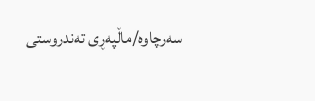سەرچاوە/ماڵپەڕی تەندروستی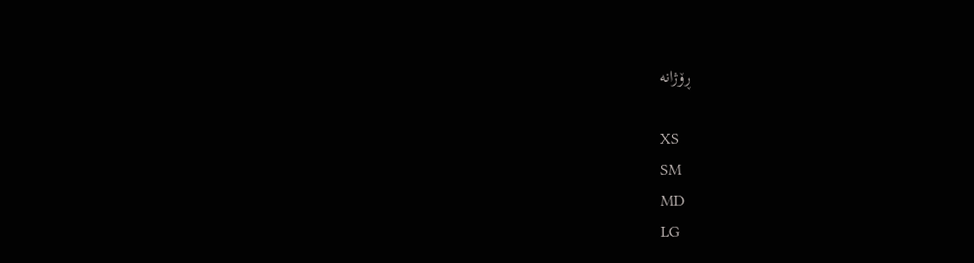ڕۆژانە

XS
SM
MD
LG